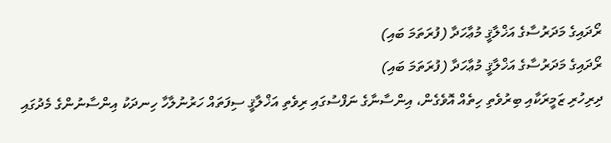ރޯދައިގެ މަދަރުސާގެ އަޚްލާޤީ މުޢާހަދާ (ފުރަތަމަ ބައި)
ރޯދައިގެ މަދަރުސާގެ އަޚްލާޤީ މުޢާހަދާ (ފުރަތަމަ ބައި)
ދިރިހުރި ޒަމީރަކާއި ބިރުވެތި ހިތެއް އޮވެގެން، އިންސާނާގެ ނަފްސުގައި ރިވެތި އަޚްލާޤީ ސިފަތައް ހަރުނުލާހާ ހިނދަކު އިންސާނުންގެ މެދުގައި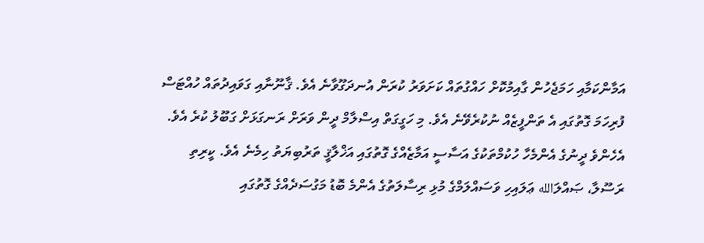އަމާންކަމާއި ހަމަޖެހުން ގާއިމުކޮށް ހައްގުތައް ކަށަވަރު ކުރަން އުނދަގޫވާނެ އެވެ. ޤާނޫނާއި ގަވައިދުތައް ހުއްޓަސް ފުރިހަމަ ގޮތުގައި އެ ތަންފީޒެއް ނުކުރެވޭނެ އެވެ. މި ހަގީގަތް އިސްލާމް ދީން ވަރަށް ރަނގަޅަށް ގަބޫލު ކުރެ އެވެ. އެހެންވެ ދީނުގެ އެންމެހާ ހުކުމްތަކުގެ އަސާސީ އަމާޒެއްގެ ގޮތުގައި އަޚްލާޤީ ތަރުބިޔަތު ހިމެނެ އެވެ. ކީރިތި ރަސޫލާ، ޞައްލަالله ޢަލައިހި ވަސައްލަމްގެ މުޅި ރިސާލަތުގެ އެންމެ ބޮޑު މަގުސަދެއްގެ ގޮތުގައި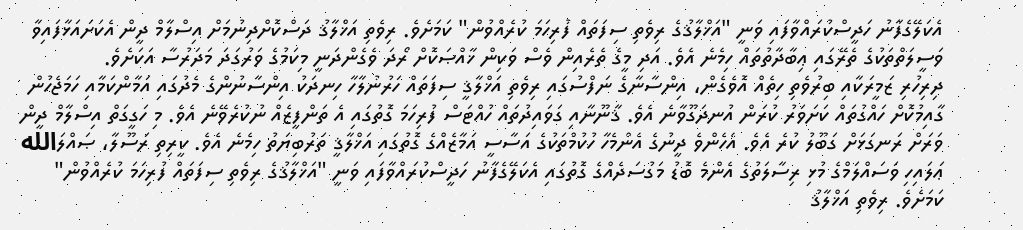އެކަލޭގެފާނު ހަދީސްކުރައްވާފައި ވަނީ "އަޚްލާޤުގެ ރިވެތި ސިފަތައް ފުރިހަމަ ކުރެއްވުން" ކަމަށެވެ. ރިވެތި އަޚްލާޤު ދަސްކޮށްދިނުމަށް އިސްލާމް ދީން އެކަށައަޅާފައިވާ ވަސީލަތްތަކުގެ ތެރޭގައި ޢިބާދާތުތައް ހިމެނެ އެވެ. އަދި މީގެ ތެރެއިން ވެސް ވަކިން ޚާއްޞަކޮށް ރޯދަ ވެގެންދަނީ މިކަމުގެ ވަރުގަދަ މަދަރުސާ އަކަށެވެ.
ދިރިހުރި ޒަމީރަކާއި ބިރުވެތި ހިތެއް އޮވެގެން، އިންސާނާގެ ނަފްސުގައި ރިވެތި އަޚްލާޤީ ސިފަތައް ހަރުނުލާހާ ހިނދަކު އިންސާނުންގެ މެދުގައި އަމާންކަމާއި ހަމަޖެހުން ގާއިމުކޮށް ހައްގުތައް ކަށަވަރު ކުރަން އުނދަގޫވާނެ އެވެ. ޤާނޫނާއި ގަވައިދުތައް ހުއްޓަސް ފުރިހަމަ ގޮތުގައި އެ ތަންފީޒެއް ނުކުރެވޭނެ އެވެ. މި ހަގީގަތް އިސްލާމް ދީން ވަރަށް ރަނގަޅަށް ގަބޫލު ކުރެ އެވެ. އެހެންވެ ދީނުގެ އެންމެހާ ހުކުމްތަކުގެ އަސާސީ އަމާޒެއްގެ ގޮތުގައި އަޚްލާޤީ ތަރުބިޔަތު ހިމެނެ އެވެ. ކީރިތި ރަސޫލާ، ޞައްލަالله ޢަލައިހި ވަސައްލަމްގެ މުޅި ރިސާލަތުގެ އެންމެ ބޮޑު މަގުސަދެއްގެ ގޮތުގައި އެކަލޭގެފާނު ހަދީސްކުރައްވާފައި ވަނީ "އަޚްލާޤުގެ ރިވެތި ސިފަތައް ފުރިހަމަ ކުރެއްވުން" ކަމަށެވެ. ރިވެތި އަޚްލާޤު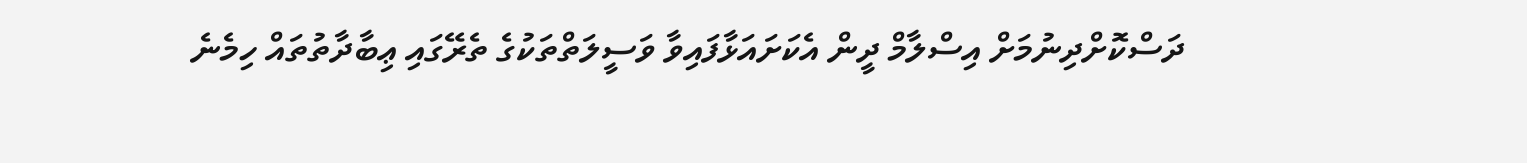ދަސްކޮށްދިނުމަށް އިސްލާމް ދީން އެކަށައަޅާފައިވާ ވަސީލަތްތަކުގެ ތެރޭގައި ޢިބާދާތުތައް ހިމެނެ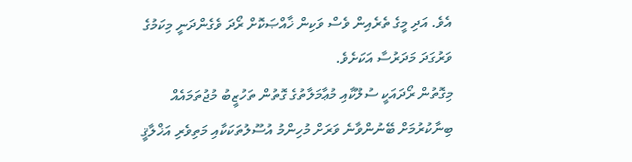އެވެ. އަދި މީގެ ތެރެއިން ވެސް ވަކިން ޚާއްޞަކޮށް ރޯދަ ވެގެންދަނީ މިކަމުގެ ވަރުގަދަ މަދަރުސާ އަކަށެވެ.
މިގޮތުން ރޯދައަކީ ސުލޫކާއި މުޢާމަލާތުގެ ގޮތުން ތަހުޒީބު މުޖުތަމައެއް ބިނާކުރުމަށް ބޭނުންވާނެ ވަރަށް މުހިންމު އުސޫލުތަކަކާއި މަތިވެރި އަޚްލާޤީ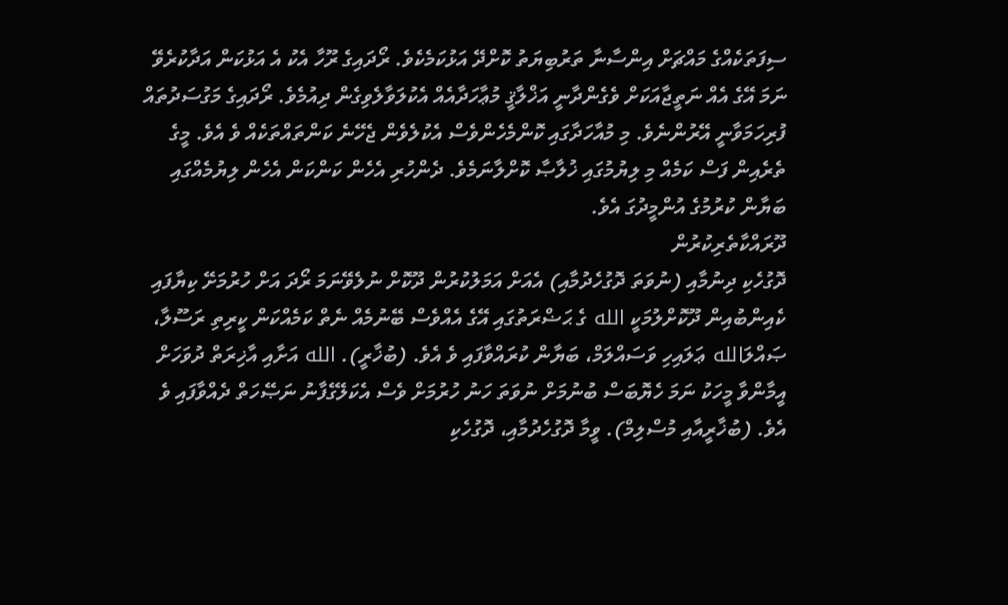ސިފަތަކެއްގެ މައްޗަށް އިންސާނާ ތަރުބިޔަތު ކޮށްދޭ އަޅުކަމެކެވެ. ރޯދައިގެ ރޫހާ އެކު އެ އަޅުކަން އަދާކުރެވޭ ނަމަ އޭގެ އެއް ނަތީޖާއަކަށް ވެގެންދާނީ އަޚްލާޤީ މުޢާހަދާއެއް އެކުލަވާލެވިގެން ދިއުމެވެ. ރޯދައިގެ މަގުސަދުތައް ފުރިހަމަވާނީ އޭރުންނެވެ. މި މުއާހަދާގައި ކޮންމެހެންވެސް އެކުލެވެން ޖެހޭނެ ކަންތައްތަކެއް ވެ އެވެ. މީގެ ތެރެއިން ފަސް ކަމެއް މި ލިޔުމުގައި ޚުލާޞާ ކޮށްލާނަމެވެ. ދެންހުރި އެހެން ކަންކަން އެހެން ލިޔުމެއްގައި ބަޔާން ކުރުމުގެ އުންމީދުގަ އެވެ.
ދޫރައްކާތެރިކުރުން
ދޮގުހެކި ދިނުމާއި (ނުވަތަ ދޮގުހެދުމާއި) އެއަށް އަމަލުކުރުން ދޫކޮށް ނުލެވޭނަމަ ރޯދަ އަށް ހުރުމަށޭ ކިޔާފައި ކެއިންބުއިން ދޫކޮށްލުމަކީ الله ގެ ޙަޟްރަތުގައި އޭގެ އެއްވެސް ބޭނުމެއް ނެތް ކަމެއްކަން ކީރިތި ރަސޫލާ، ޞައްލަالله ޢަލައިހި ވަސައްލަމް، ބަޔާން ކުރައްވާފައި ވެ އެވެ. (ބުޚާރީ). الله އަށާއި އާޚިރަތް ދުވަހަށް އީމާންވާ މީހަކު ނަމަ ހެޔޮބަސް ބުނުމަށް ނުވަތަ ހަނު ހުރުމަށް ވެސް އެކަލޭގެފާނު ނަޞޭހަތް ދެއްވާފައި ވެ އެވެ. (ބުޚާރީއާއި މުސްލިމް). ވީމާ ދޮގުހެދުމާއި، ދޮގުހެކި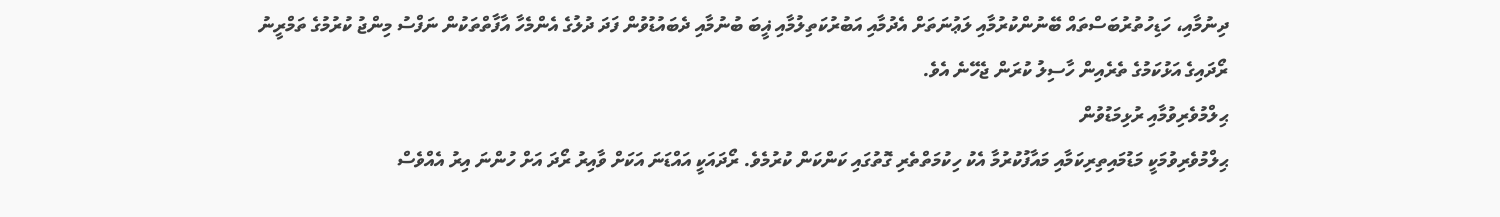ދިނުމާއި، ހަޑިހުތުރުބަސްތައް ބޭނުންކުރުމާއި ލަޢުނަތަށް އެދުމާއި އަބުރުކަތިލުމާއި ޣީބަ ބުނުމާއި ދެބައުޑުވުން ފަދަ ދުލުގެ އެންމެހާ އާފާތްތަކުން ނަފްސު މިންޖު ކުރުމުގެ ތަމްރީނު ރޯދައިގެ އަޅުކަމުގެ ތެރެއިން ހާސިލު ކުރަން ޖެހޭނެ އެވެ.
ޙިލްމުވެރިވުމާއި ރުޅިމަޑުވުން
ޙިލްމުވެރިވުމަކީ މަޑުމައިތިރިކަމާއި މައާފުކުރުމާ އެކު ހިކުމަތްތެރި ގޮތުގައި ކަންކަން ކުރުމެވެ. ރޯދައަކީ އައްޑަނަ އަކަށް ވާއިރު ރޯދަ އަށް ހުންނަ އިރު އެއްވެސް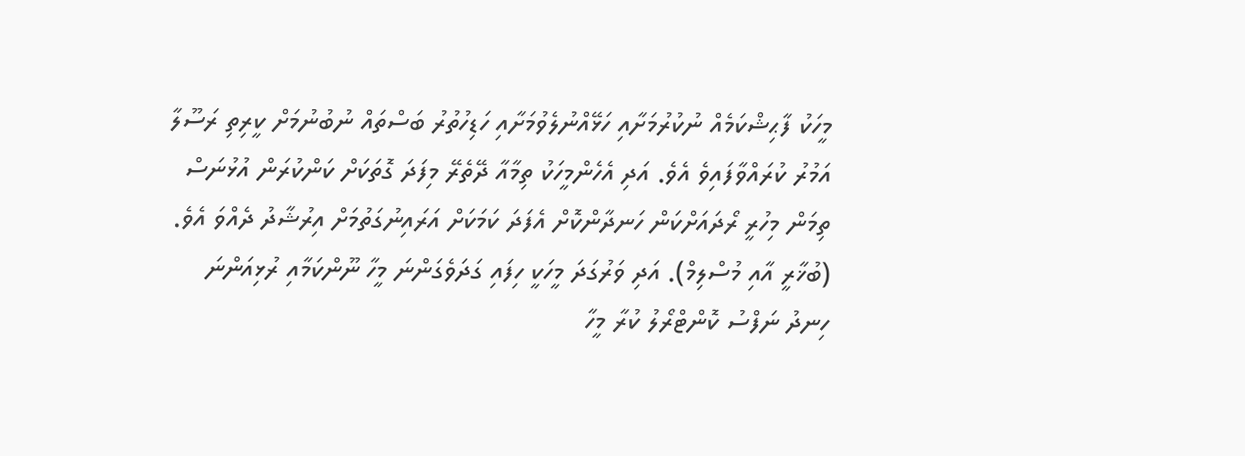މީހަކު ފާޙިޝްކަމެއް ނުކުރުމަށާއި ހަޅޭއްނުލެވުމަށާއި ހަޑިހުތުރު ބަސްތައް ނުބުނުމަށް ކީރިތި ރަސޫލާ އަމުރު ކުރައްވާފައިވެ އެވެ. އަދި އެހެންމީހަކު ތިމާއާ ދޭތެރޭ މިފަދަ ގޮތަކަށް ކަންކުރަން އުޅުނަސް ތިމަން މިހުރީ ރޯދައަށްކަން ހަނދާންކޮށް އެފަދަ ކަމަކަށް އަރައިނުގަތުމަށް އިރުޝާދު ދެއްވަ އެވެ. (ބުޚާރީ އާއި މުސްލިމް). އަދި ވަރުގަދަ މީހަކީ ހިފައި ގަދަވެގަންނަ މީހާ ނޫންކަމާއި ރުޅިއަންނަ ހިނދު ނަފްސު ކޮންޓްރޯލު ކުރާ މީހާ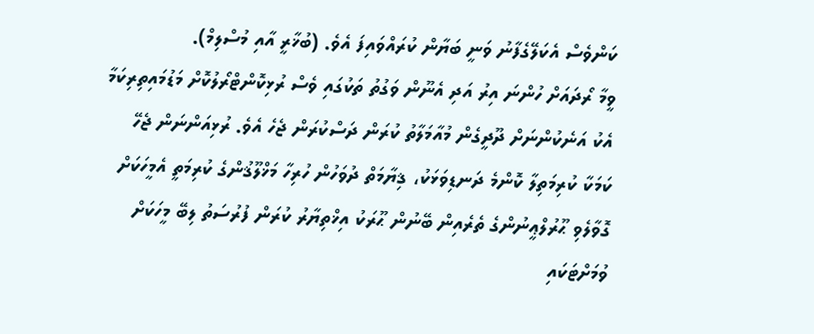ކަންވެސް އެކަލޭގެފާނު ވަނީ ބަޔާން ކުރައްވައިފަ އެވެ. (ބުޚާރީ އާއި މުސްލިމް).
ވީމާ ރޯދައަށް ހުންނަ އިރު އަދި އެނޫން ވަގުތު ތަކުގައި ވެސް ރުޅިކޮންޓްރޯލުކޮށް މަޑުމައިތިރިކަމާ އެކު އަނެކުންނަށް ދޫދީގެން މުއާމަލާތު ކުރަން ދަސްކުރަން ޖެހެ އެވެ. ރުޅިއަންނަން ޖެހޭ ކަމަކާ ކުރިމަތިލާ ކޮންމެ ދަނޑިވަޅަކު، ޤިޔާމަތް ދުވަހުން ހުރިހާ މަޚްލޫޤުންގެ ކުރިމަތީ އެމީހަކަށް ގޮވާލެވި ޙޫރުލްޢީނުންގެ ތެރެއިން ބޭނުން ޙޫރަކު އިޚްތިޔާރު ކުރަން ފުރުސަތު ލިބޭ މީހަކަށް ވުމަށްޓަކައި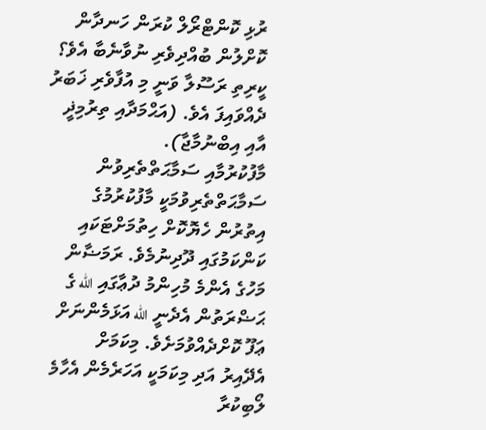ރުޅި ކޮންޓްރޯލް ކުރަން ހަނދާން ކޮށްލުން ބުއްދިވެރި ނުވާނެބާ އެވެ؟ ކީރިތި ރަސޫލާ ވަނީ މި އުފާވެރި ޚަބަރު ދެއްވައިފަ އެވެ. (އަޙްމަދާއި ތިރުމިޛީ އާއި އިބްނުމާޖާ).
މާފުކުރުމާއި ސަމާޙަތްތެރިވުން
ސަމާޙަތްތެރިވުމަކީ މާފުކުރުމުގެ އިތުރުން ހެޔޮކޮށް ހިތުމަށްޓަކައި ކަންކަމުގައި ދޫދިނުމެވެ. ރަމަޟާން މަހުގެ އެންމެ މުހިންމު ދުޢާގައި الله ގެ ޙަޟްރަތުން އެދެނީ الله އަޅަމެންނަށް ޢަފޫ ކޮށްދެއްވުމަށެވެ. މިކަމަށް އެދޭއިރު އަދި މިކަމަކީ އަހަރެމެން އެހާމެ ލޯބިކުރާ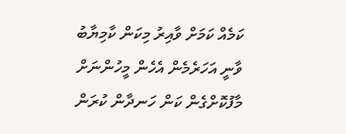ކަމެއް ކަމަށް ވާއިރު މިކަން ކާމިޔާބު ވާނީ އަހަރެމެން އެހެން މީހުންނަށް މާފުކޮށްގެން ކަން ހަނދާން ކުރަން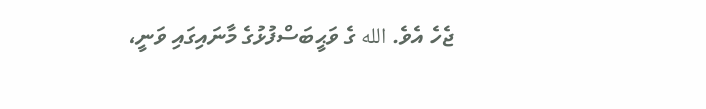ޖެހެ އެވެ. الله ގެ ވަޙީބަސްފުޅުގެ މާނައިގައި ވަނީ،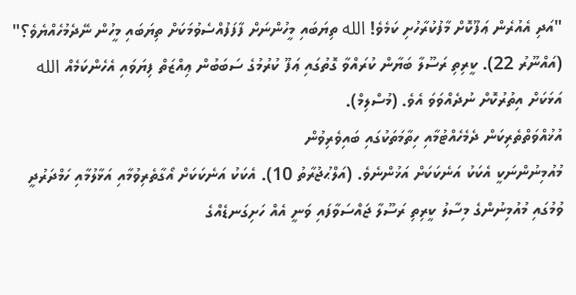"އަދި އެއުރެން ޢަފޫކޮށް މާފުކުރާހުށި ކަމެވެ! الله ތިޔަބައި މީހުންނަށް ފާފަފުއްސެވުމަކަށް ތިޔަބައި މީހުން ނޭދެމުހެއްޔެވެ؟" (އައްނޫރު 22). ކީރިތި ރަސޫލާ ބަޔާން ކުރައްވާ ގޮތުގައި ޢަފޫ ކުރުމުގެ ސަބަބުން ޢިއްޒަތް ފިޔަވައި އެހެންކަމެއް الله އަޅަކަށް އިތުރުކޮށް ނުދެއްވަވަ އެވެ. (މުސްލިމް).
އުޚުއްވަތްތެރިކަން ދެމެހެއްޓުމާއި ހިތާމަތަކުގައި ބައިވެރިވުން
މުއުމިނުންނަކީ އެކަކު އަނެކަކަށް އަޚުންނެވެ. (އަލްޙުޖުރާތު 10). އެކަކު އަނެކަކަށް އޯގާތެރިވުމާއި އަޅާލުމާއި ހަމްދަރުދީ ވުމުގައި މުއުމިނުންގެ މިސާލު ކީރިތި ރަސޫލާ ޖައްސަވާފައި ވަނީ އެއް ހަށިގަނޑެއްގެ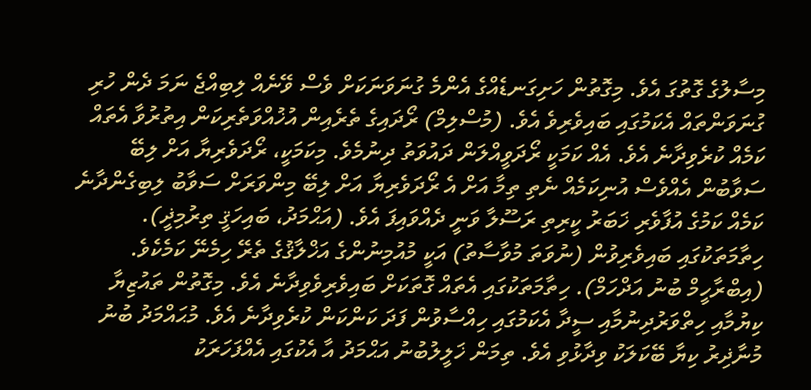މިސާލުގެ ގޮތުގަ އެވެ. މިގޮތުން ހަށިގަނޑެއްގެ އެންމެ ގުނަވަނަކަށް ވެސް ވޭނެއް ލިބިއްޖެ ނަމަ ދެން ހުރި ގުނަވަންތައް އެކަމުގައި ބައިވެރިވެ އެވެ. (މުސްލިމް) ރޯދައިގެ ތެރެއިން އުޚުއްވަތެރިކަން އިތުރުވާ އެތައް ކަމެއް ކުރެވިދާނެ އެވެ. އެއް ކަމަކީ ރޯދަވީއްލަން ދައުވަތު ދިނުމެވެ. މިކަމަކީ، ރޯދަވެރިޔާ އަށް ލިބޭ ސަވާބުން އެއްވެސް އުނިކަމެއް ނެތި ތިމާ އަށް އެ ރޯދަވެރިޔާ އަށް ލިބޭ މިންވަރަށް ސަވާބު ލިބިގެންދާނެ ކަމެއް ކަމުގެ އުފާވެރި ޚަބަރު ކީރިތި ރަސޫލާ ވަނީ ދެއްވައިފަ އެވެ. (އަޙްމަދު، ބައިހަޤީ ތިރުމިޛީ).
ހިތާމަތަކުގައި ބައިވެރިވުން (ނުވަތަ މުވާސާތު) އަކީ މުއުމިނުންގެ އަޚްލާޤުގެ ތެރޭ ހިމެނޭ ކަމެކެވެ. (އިބްރާހީމް ބުނު އަދްހަމް). ހިތާމަތަކުގައި އެތައް ގޮތަކަށް ބައިވެރިވެވިދާނެ އެވެ. މިގޮތުން ތައުޒިޔާ ކިޔުމާއި ހިތްވަރުދިނުމާއި ސީދާ އެކަމުގައި ހިއްސާވުން ފަދަ ކަންކަން ކުރެވިދާނެ އެވެ. މުޙައްމަދު ބުނު މުނާޛިރު ކިޔާ ބޭކަލަކު ވިދާޅުވި އެވެ. ތިމަން ޚަލީލުބުނު އަޙްމަދު އާ އެކުގައި އެއްފަހަރަކު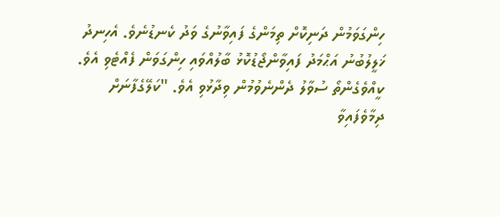ހިންގަވަމުން ދަނިކޮށް ތިމަންގެ ފައިވާނުގެ ވަދު ކެނޑުނެވެ. އެހިނދު ޚަލީލުބުނު އަޙްމަދު ފައިވާންޖޯޑުކޮޅު ބާލުއްވައި ހިންގަވަން ފެއްޓެވި އެވެ. ކީއްވެގެންތޯ ސުވާލު ދެންނެވުމުން ވިދާޅުވި އެވެ. "ކަލޭގެފާނަށް ދިމާވެފައިވާ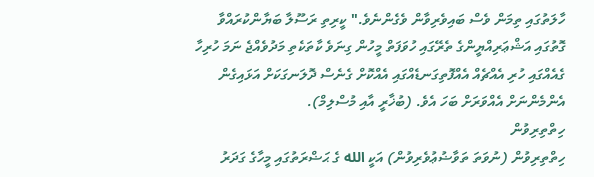ހާލަތުގައި ތިމަން ވެސް ބައިވެރިވާން ވެގެންނެވެ." ކީރިތި ރަސޫލާ ބަޔާންކުރައްވާ ގޮތުގައި އަޝްޢަރިއްޔީންގެ ތެރޭގައި ހުވަފަތް މީހުން ގިނަވެ ކާތަކެތި މަދުވެއްޖެ ނަމަ ހުރިހާ ގެއެއްގައި ހުރި އެއްޗެއް އެއްފޮތިގަނޑެއްގައި އެއްކޮށް ގެނެސް ދޮލަނގަކަށް އަޅައިގެން އެންމެންނަށް އެއްވަރަށް ބަހަ އެވެ. (ބުޚާރީ އާއި މުސްލިމް).
ހިތްތިރިވުން
ހިތްތިރިވުން (ނުވަތަ ތަވާޟުޢުވެރިވުން) އަކީ الله ގެ ޙަޟްރަތުގައި މީހާގެ ގަދަރު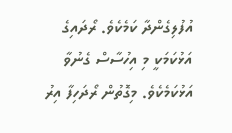އުފުލިގެންދާ ކަމެކެވެ. ރޯދައިގެ އަޅުކަމަކީ މި އިހުސާސް ގެނުވާ އަޅުކަމެކެވެ. މިގޮތުން ރޯދަހިފާ އިރު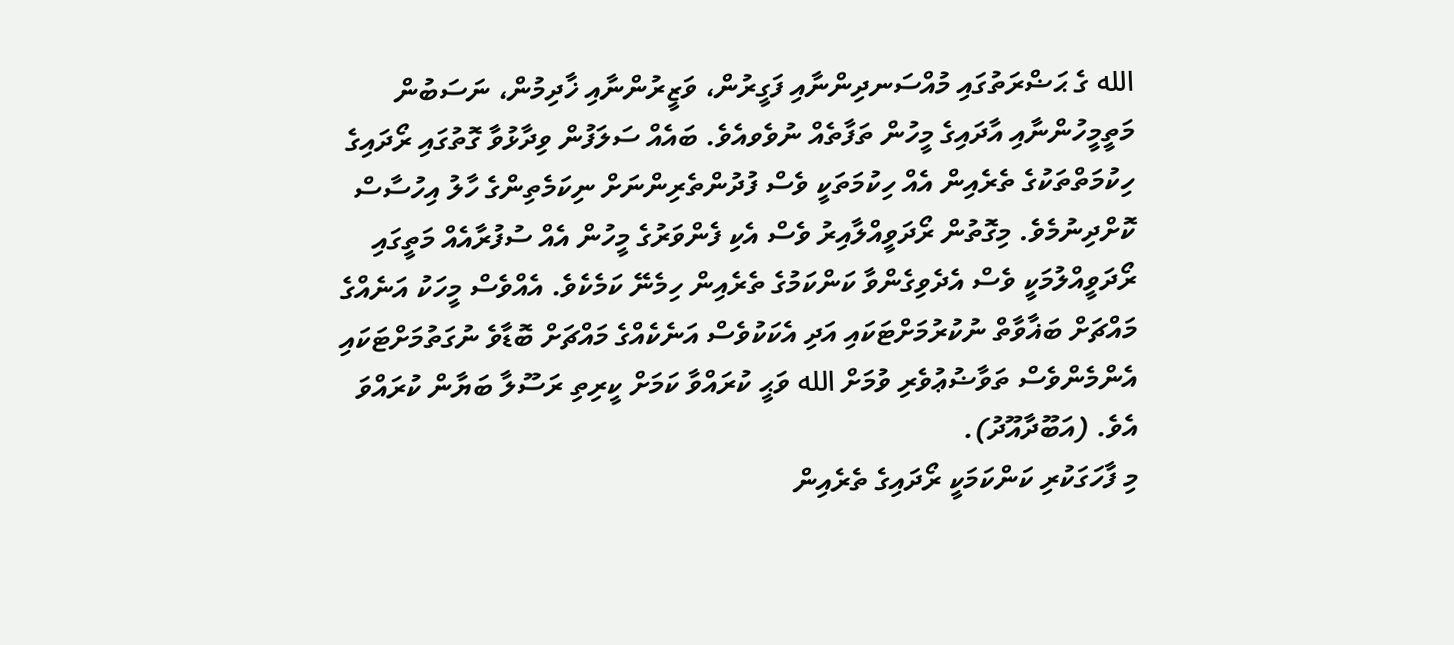الله ގެ ޙަޟްރަތުގައި މުއްސަނދިންނާއި ފަގީރުން، ވަޒީރުންނާއި ޚާދިމުން، ނަސަބުން މަތީމީހުންނާއި އާދައިގެ މީހުން ތަފާތެއް ނުވެވއެވެ. ބައެއް ސަލަފުން ވިދާޅުވާ ގޮތުގައި ރޯދައިގެ ހިކުމަތްތަކުގެ ތެރެއިން އެއް ހިކުމަތަކީ ވެސް ފުދުންތެރިންނަށް ނިކަމެތިންގެ ހާލު އިހުސާސް ކޮށްދިނުމެވެ. މިގޮތުން ރޯދަވީއްލާއިރު ވެސް އެކި ފެންވަރުގެ މީހުން އެއް ސުފުރާއެއް މަތީގައި ރޯދަވީއްލުމަކީ ވެސް އެދެވިގެންވާ ކަންކަމުގެ ތެރެއިން ހިމެނޭ ކަމެކެވެ. އެއްވެސް މީހަކު އަނެއްގެ މައްޗަށް ބަޣާވާތް ނުކުރުމަށްޓަކައި އަދި އެކަކުވެސް އަނެކެއްގެ މައްޗަށް ބޮޑާވެ ނުގަތުމަށްޓަކައި އެންމެންވެސް ތަވާޟުޢުވެރި ވުމަށް الله ވަޙީ ކުރައްވާ ކަމަށް ކީރިތި ރަސޫލާ ބަޔާން ކުރައްވަ އެވެ. (އަބޫދާއޫދު).
މި ފާހަގަކުރި ކަންކަމަކީ ރޯދައިގެ ތެރެއިން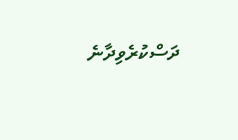ދަސްކުރެވިދާނެ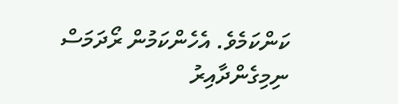ކަންކަމެވެ. އެހެންކަމުން ރޯދަމަސް ނިމިގެންދާއިރު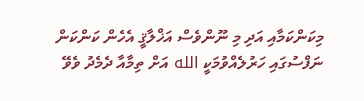މިކަންކަމާއި އަދި މި ނޫންވެސް އަޚްލާޤީ އެހެން ކަންކަން ނަފްސުގައި ހަރުލެއްވުމަކީ الله އަށް ތިމާއާ ދެމެދު ވެވޭ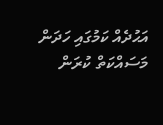އަޙުދެއް ކަމުގައި ހަދަން މަސައްކަތް ކުރަން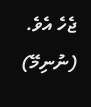ޖެހެ އެވެ. (ނުނިމޭ)